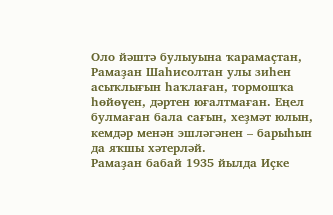Оло йәштә булыуына ҡарамаҫтан, Рамаҙан Шаһисолтан улы зиһен асыҡлығын һаҡлаған, тормошҡа һөйөүен, дәртен юғалтмаған. Еңел булмаған бала сағын, хеҙмәт юлын, кемдәр менән эшләгәнен – барыһын да яҡшы хәтерләй.
Рамаҙан бабай 1935 йылда Иҫке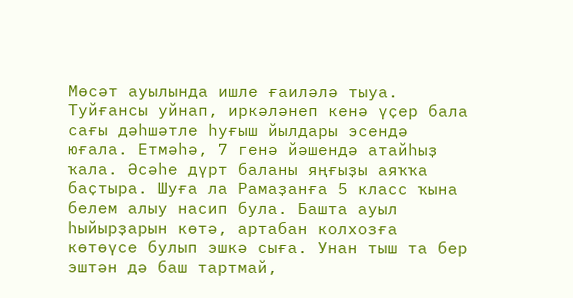Мөсәт ауылында ишле ғаиләлә тыуа. Туйғансы уйнап, иркәләнеп кенә үҫер бала сағы дәһшәтле һуғыш йылдары эсендә юғала. Етмәһә, 7 генә йәшендә атайһыҙ ҡала. Әсәһе дүрт баланы яңғыҙы аяҡҡа баҫтыра. Шуға ла Рамаҙанға 5 класс ҡына белем алыу насип була. Башта ауыл һыйырҙарын көтә, артабан колхозға көтөүсе булып эшкә сыға. Унан тыш та бер эштән дә баш тартмай,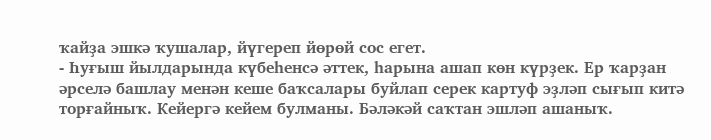ҡайҙа эшкә ҡушалар, йүгереп йөрөй сос егет.
- Һуғыш йылдарында күбеһенсә әттек, һарына ашап көн күрҙек. Ер ҡарҙан әрселә башлау менән кеше баҡсалары буйлап серек картуф эҙләп сығып китә торғайныҡ. Кейергә кейем булманы. Бәләкәй саҡтан эшләп ашаныҡ.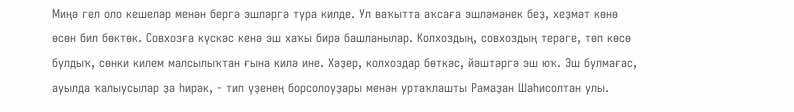Миңә гел оло кешеләр менән бергә эшләргә тура килде. Ул ваҡытта аҡсаға эшләмәнек беҙ, хеҙмәт көнө өсөн бил бөктөк. Совхозға күскәс кенә эш хаҡы бирә башланылар. Колхоздың, совхоздың терәге, төп көсө булдыҡ, сөнки килем малсылыҡтан ғына килә ине. Хәҙер, колхоздар бөткәс, йәштәргә эш юҡ. Эш булмағас, ауылда ҡалыусылар ҙа һирәк, - тип үҙенең борсолоуҙары менән уртаҡлашты Рамаҙан Шаһисолтан улы.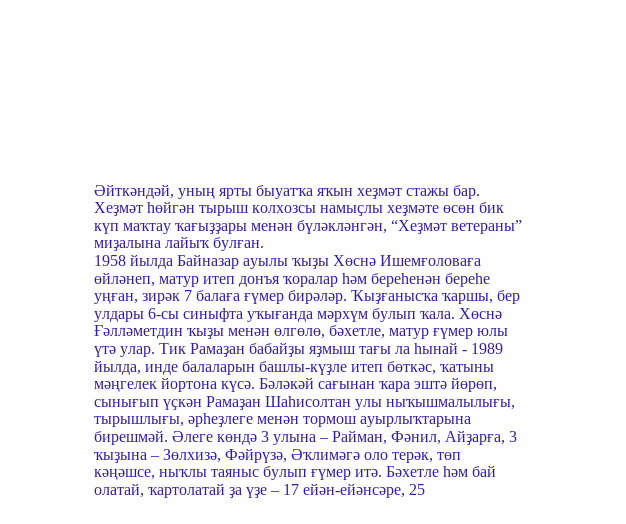Әйткәндәй, уның ярты быуатҡа яҡын хеҙмәт стажы бар. Хеҙмәт һөйгән тырыш колхозсы намыҫлы хеҙмәте өсөн бик күп маҡтау ҡағыҙҙары менән бүләкләнгән, “Хеҙмәт ветераны” миҙалына лайыҡ булған.
1958 йылда Байназар ауылы ҡыҙы Хөснә Ишемғоловаға өйләнеп, матур итеп донъя ҡоралар һәм береһенән береһе уңған, зирәк 7 балаға ғүмер бирәләр. Ҡыҙғанысҡа ҡаршы, бер улдары 6-сы синыфта уҡығанда мәрхүм булып ҡала. Хөснә Ғәлләметдин ҡыҙы менән өлгөлө, бәхетле, матур ғүмер юлы үтә улар. Тик Рамаҙан бабайҙы яҙмыш тағы ла һынай - 1989 йылда, инде балаларын башлы-күҙле итеп бөткәс, ҡатыны мәңгелек йортона күсә. Бәләкәй сағынан ҡара эштә йөрөп, сынығып үҫкән Рамаҙан Шаһисолтан улы ныҡышмалылығы, тырышлығы, әрһеҙлеге менән тормош ауырлыҡтарына бирешмәй. Әлеге көндә 3 улына – Райман, Фәнил, Айҙарға, 3 ҡыҙына – Зөлхизә, Фәйрүзә, Әҡлимәгә оло терәк, төп кәңәшсе, ныҡлы таяныс булып ғүмер итә. Бәхетле һәм бай олатай, ҡартолатай ҙа үҙе – 17 ейән-ейәнсәре, 25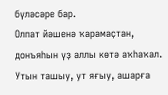бүләсәре бар.
Олпат йәшенә ҡарамаҫтан, донъяһын үҙ аллы көтә аҡһаҡал. Утын ташыу, ут яғыу, ашарға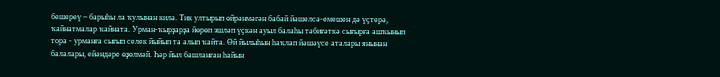бешереү – барыһы ла ҡулынан килә. Тик ултырып өйрәнмәгән бабай йәшелсә-емешен дә үҫтерә, ҡайнатмалар ҡайната. Урман-ҡырҙарҙа йөрөп эшләп үҫкән ауыл балаһы тәбиғәткә сығырға ашҡынып тора - урманға сығып селек йыйып та алып ҡайта. Өй йылыһын һаҡлап йәшәүсе аталары янынан балалары, ейәндәре өҙөлмәй. Һәр йыл башланған һайын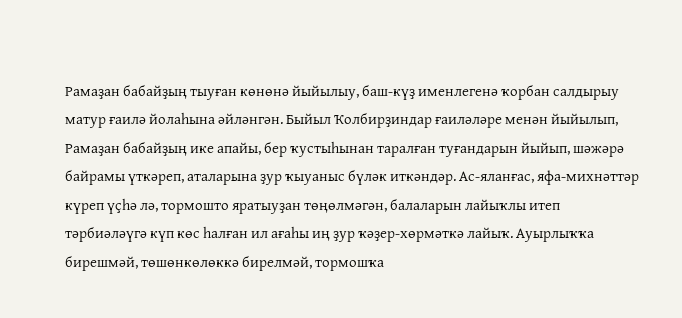Рамаҙан бабайҙың тыуған көнөнә йыйылыу, баш-күҙ именлегенә ҡорбан салдырыу матур ғаилә йолаһына әйләнгән. Быйыл Ҡолбирҙиндар ғаиләләре менән йыйылып, Рамаҙан бабайҙың ике апайы, бер ҡустыһынан таралған туғандарын йыйып, шәжәрә байрамы үткәреп, аталарына ҙур ҡыуаныс бүләк иткәндәр. Ас-яланғас, яфа-михнәттәр күреп үҫһә лә, тормошто яратыуҙан төңөлмәгән, балаларын лайыҡлы итеп тәрбиәләүгә күп көс һалған ил ағаһы иң ҙур ҡәҙер-хөрмәткә лайыҡ. Ауырлыҡҡа бирешмәй, төшөнкөлөккә бирелмәй, тормошҡа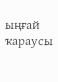ыңғай ҡараусы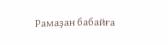Рамаҙан бабайға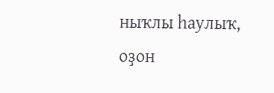ныҡлы һаулыҡ, оҙон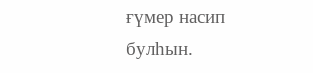ғүмер насип булһын.